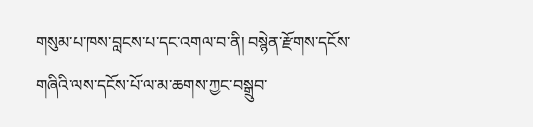གསུམ་པ་ཁས་བླངས་པ་དང་འགལ་བ་ནི། བསྙེན་རྫོགས་དངོས་གཞིའི་ལས་དངོས་པོ་ལ་མ་ཆགས་ཀྱང་བསྒྲུབ་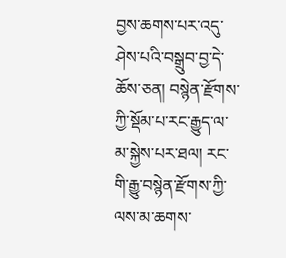བྱས་ཆགས་པར་འདུ་ཤེས་པའི་བསྒྲུབ་བྱ་དེ་ཆོས་ཅན། བསྙེན་རྫོགས་ཀྱི་སྡོམ་པ་རང་རྒྱུད་ལ་མ་སྐྱེས་པར་ཐལ། རང་གི་རྒྱུ་བསྙེན་རྫོགས་ཀྱི་ལས་མ་ཆགས་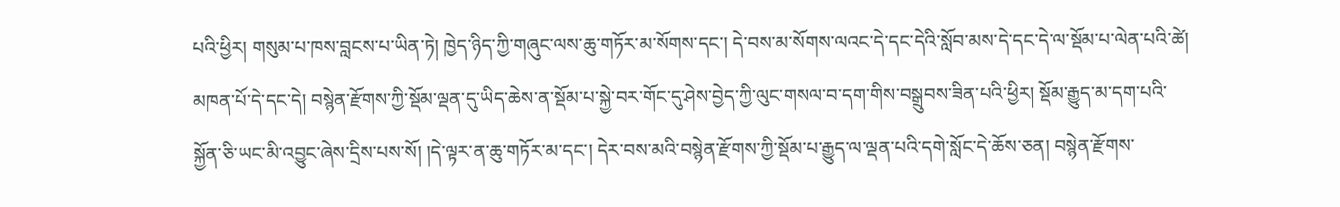པའི་ཕྱིར། གསུམ་པ་ཁས་བླངས་པ་ཡིན་ཏེ། ཁྱེད་ཉིད་ཀྱི་གཞུང་ལས་ཆུ་གཏོར་མ་སོགས་དང་། དེ་བས་མ་སོགས་ལའང་དེ་དང་དེའི་སློབ་མས་དེ་དང་དེ་ལ་སྡོམ་པ་ལེན་པའི་ཚེ། མཁན་པོ་དེ་དང་དེ། བསྙེན་རྫོགས་ཀྱི་སྡོམ་ལྡན་དུ་ཡིད་ཆེས་ན་སྡོམ་པ་སྐྱེ་བར་གོང་དུ་ཤེས་བྱེད་ཀྱི་ལུང་གསལ་བ་དག་གིས་བསྒྲུབས་ཟིན་པའི་ཕྱིར། སྡོམ་རྒྱུད་མ་དག་པའི་སྐྱོན་ཅི་ཡང་མི་འབྱུང་ཞེས་དྲིས་པས་སོ། །དེ་ལྟར་ན་ཆུ་གཏོར་མ་དང་། དེར་བས་མའི་བསྙེན་རྫོགས་ཀྱི་སྡོམ་པ་རྒྱུད་ལ་ལྡན་པའི་དགེ་སློང་དེ་ཆོས་ཅན། བསྙེན་རྫོགས་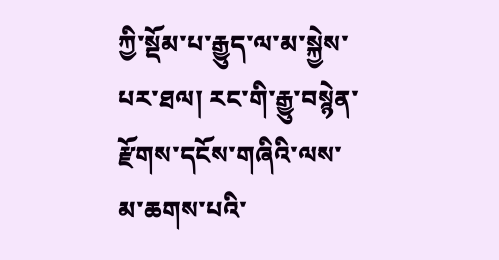ཀྱི་སྡོམ་པ་རྒྱུད་ལ་མ་སྐྱེས་པར་ཐལ། རང་གི་རྒྱུ་བསྙེན་རྫོགས་དངོས་གཞིའི་ལས་མ་ཆགས་པའི་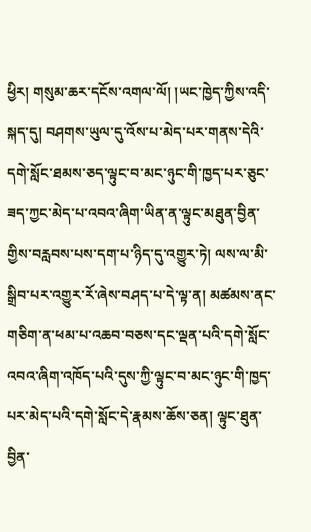ཕྱིར། གསུམ་ཆར་དངོས་འགལ་ལོ། །ཡང་ཁྱེད་ཀྱིས་འདི་སྐད་དུ། བཤགས་ཡུལ་དུ་འོས་པ་མེད་པར་གནས་དེའི་དགེ་སློང་ཐམས་ཅད་ལྟུང་བ་མང་ཉུང་གི་ཁྱད་པར་ཅུང་ཟད་ཀྱང་མེད་པ་འབའ་ཞིག་ཡིན་ན་ལྟུང་མཐུན་བྱིན་གྱིས་བརླབས་པས་དག་པ་ཉིད་དུ་འགྱུར་ཏེ། ལས་ལ་མི་སྒྲིབ་པར་འགྱུར་རོ་ཞེས་བཤད་པ་དེ་ལྟ་ན། མཚམས་ནང་གཅིག་ན་ཕམ་པ་འཆབ་བཅས་དང་ལྡན་པའི་དགེ་སློང་འབའ་ཞིག་འཁོད་པའི་དུས་ཀྱི་ལྟུང་བ་མང་ཉུང་གི་ཁྱད་པར་མེད་པའི་དགེ་སློང་དེ་རྣམས་ཆོས་ཅན། ལྟུང་ཐུན་བྱིན་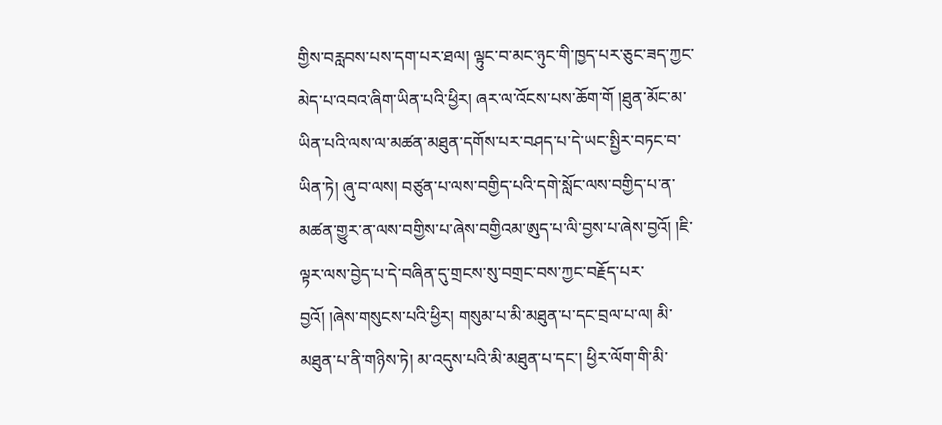གྱིས་བརླབས་པས་དག་པར་ཐལ། ལྟུང་བ་མང་ཉུང་གི་ཁྱད་པར་ཅུང་ཟད་ཀྱང་མེད་པ་འབའ་ཞིག་ཡིན་པའི་ཕྱིར། ཞར་ལ་འོངས་པས་ཆོག་གོ །ཐུན་མོང་མ་ཡིན་པའི་ལས་ལ་མཚན་མཐུན་དགོས་པར་བཤད་པ་དེ་ཡང་སྤྱིར་བཏང་བ་ཡིན་ཏེ། ཞུ་བ་ལས། བཙུན་པ་ལས་བགྱིད་པའི་དགེ་སློང་ལས་བགྱིད་པ་ན་མཚན་གྱུར་ན་ལས་བགྱིས་པ་ཞེས་བགྱིའམ་ཨུད་པ་ལི་བྱས་པ་ཞེས་བྱའོ། །ཇི་ལྟར་ལས་བྱེད་པ་དེ་བཞིན་དུ་གྲངས་སུ་བགྲང་བས་ཀྱང་བརྗོད་པར་བྱའོ། །ཞེས་གསུངས་པའི་ཕྱིར། གསུམ་པ་མི་མཐུན་པ་དང་བྲལ་པ་ལ། མི་མཐུན་པ་ནི་གཉིས་ཏེ། མ་འདུས་པའི་མི་མཐུན་པ་དང་། ཕྱིར་ལོག་གི་མི་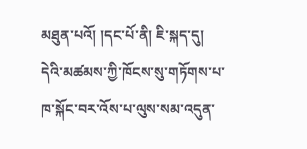མཐུན་པའོ། །དང་པོ་ནི། ཇི་སྐད་དུ། དེའི་མཚམས་ཀྱི་ཁོངས་སུ་གཏོགས་པ་ཁ་སྐོང་བར་འོས་པ་ལུས་སམ་འདུན་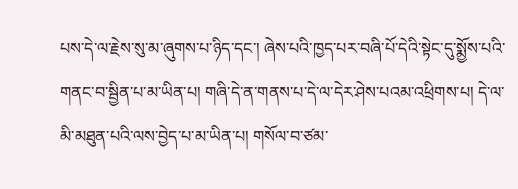པས་དེ་ལ་རྗེས་སུ་མ་ཞུགས་པ་ཉིད་དང་། ཞེས་པའི་ཁྱད་པར་བཞི་པོ་དེའི་སྟེང་དུ་སྨྱོས་པའི་གནང་བ་སྦྱིན་པ་མ་ཡིན་པ། གཞི་དེ་ན་གནས་པ་དེ་ལ་དེར་ཤེས་པའམ་འཕྲིགས་པ། དེ་ལ་མི་མཐུན་པའི་ལས་བྱེད་པ་མ་ཡིན་པ། གསོལ་བ་ཙམ་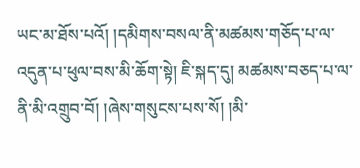ཡང་མ་ཐོས་པའོ། །དམིགས་བསལ་ནི་མཚམས་གཅོད་པ་ལ་འདུན་པ་ཕུལ་བས་མི་ཆོག་སྟེ། ཇི་སྐད་དུ། མཚམས་བཅད་པ་ལ་ནི་མི་འགྲུབ་བོ། །ཞེས་གསུངས་པས་སོ། །མི་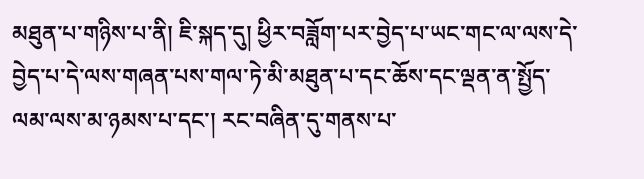མཐུན་པ་གཉིས་པ་ནི། ཇི་སྐད་དུ། ཕྱིར་བཟློག་པར་བྱེད་པ་ཡང་གང་ལ་ལས་དེ་བྱེད་པ་དེ་ལས་གཞན་པས་གལ་ཏེ་མི་མཐུན་པ་དང་ཆོས་དང་ལྡན་ན་སྤྱོད་ལམ་ལས་མ་ཉམས་པ་དང་། རང་བཞིན་དུ་གནས་པ་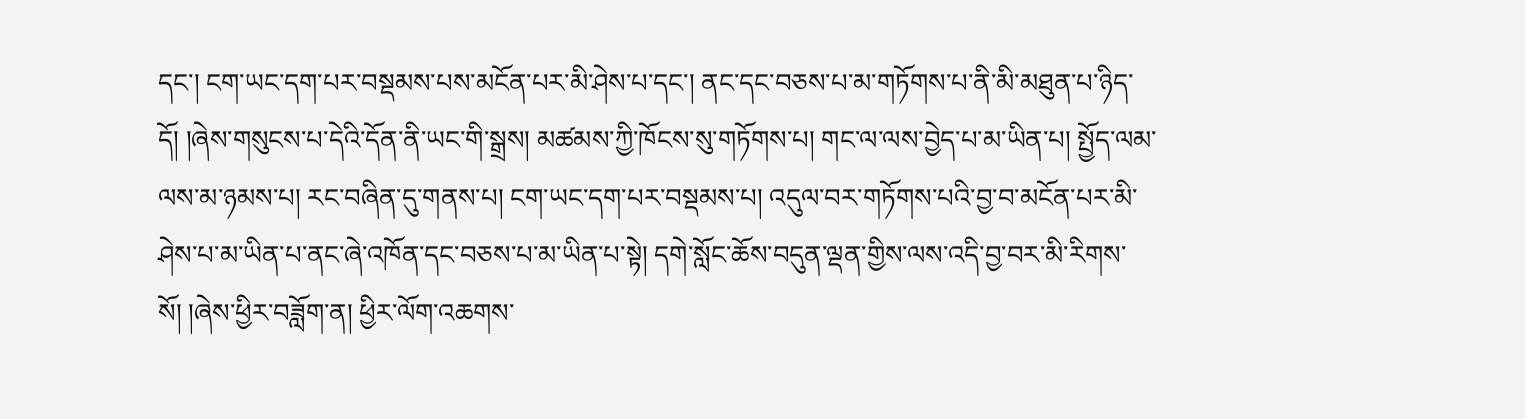དང་། ངག་ཡང་དག་པར་བསྡམས་པས་མངོན་པར་མི་ཤེས་པ་དང་། ནང་དང་བཅས་པ་མ་གཏོགས་པ་ནི་མི་མཐུན་པ་ཉིད་དོ། །ཞེས་གསུངས་པ་དེའི་དོན་ནི་ཡང་གི་སྒྲས། མཚམས་ཀྱི་ཁོངས་སུ་གཏོགས་པ། གང་ལ་ལས་བྱེད་པ་མ་ཡིན་པ། སྤྱོད་ལམ་ལས་མ་ཉམས་པ། རང་བཞིན་དུ་གནས་པ། ངག་ཡང་དག་པར་བསྡམས་པ། འདུལ་བར་གཏོགས་པའི་བྱ་བ་མངོན་པར་མི་ཤེས་པ་མ་ཡིན་པ་ནང་ཞེ་འཁོན་དང་བཅས་པ་མ་ཡིན་པ་སྟེ། དགེ་སློང་ཆོས་བདུན་ལྡན་གྱིས་ལས་འདི་བྱ་བར་མི་རིགས་སོ། །ཞེས་ཕྱིར་བཟློག་ན། ཕྱིར་ལོག་འཆགས་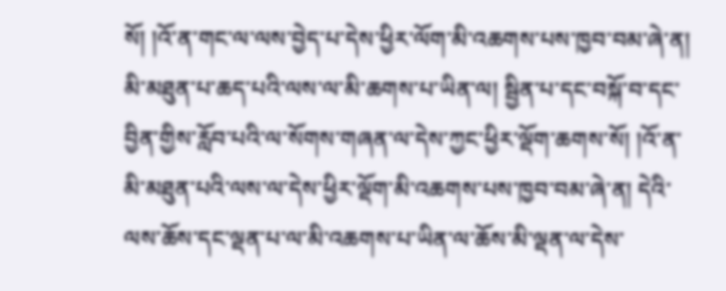སོ། །འོ་ན་གང་ལ་ལས་བྱེད་པ་དེས་ཕྱིར་ལོག་མི་འཆགས་པས་ཁྱབ་བམ་ཞེ་ན། མི་མཐུན་པ་ཆད་པའི་ལས་ལ་མི་ཆགས་པ་ཡིན་ལ། སྦྱིན་པ་དང་བསྐོ་བ་དང་བྱིན་གྱིས་རློབ་པའི་ལ་སོགས་གཞན་ལ་དེས་ཀྱང་ཕྱིར་ལྡོག་ཆགས་སོ། །འོ་ན་མི་མཐུན་པའི་ལས་ལ་དེས་ཕྱིར་ལྡོག་མི་འཆགས་པས་ཁྱབ་བམ་ཞེ་ན། དེའི་ལས་ཆོས་དང་ལྡན་པ་ལ་མི་འཆགས་པ་ཡིན་ལ་ཆོས་མི་ལྡན་ལ་དེས་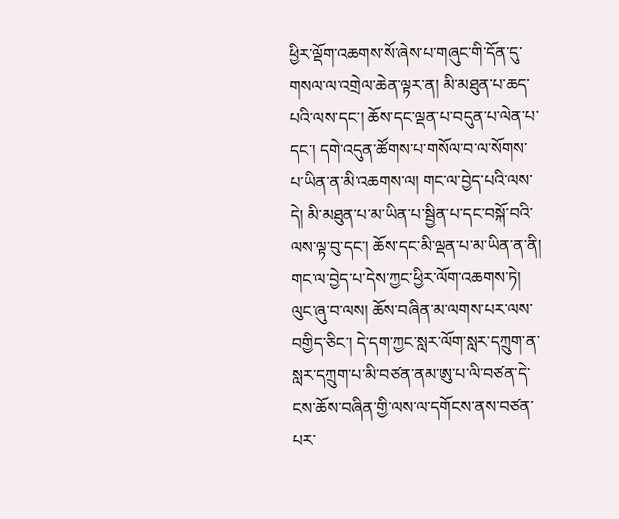ཕྱིར་ལྡོག་འཆགས་སོ་ཞེས་པ་གཞུང་གི་དོན་དུ་གསལ་ལ་འགྲེལ་ཆེན་ལྟར་ན། མི་མཐུན་པ་ཆད་པའི་ལས་དང་། ཆོས་དང་ལྡན་པ་བདུན་པ་ལེན་པ་དང་། དགེ་འདུན་ཚོགས་པ་གསོལ་བ་ལ་སོགས་པ་ཡིན་ན་མི་འཆགས་ལ། གང་ལ་བྱེད་པའི་ལས་དེ། མི་མཐུན་པ་མ་ཡིན་པ་སྦྱིན་པ་དང་བསྐོ་བའི་ལས་ལྟ་བུ་དང་། ཆོས་དང་མི་ལྡན་པ་མ་ཡིན་ན་ནི། གང་ལ་བྱེད་པ་དེས་ཀྱང་ཕྱིར་ལོག་འཆགས་ཏེ། ལུང་ཞུ་བ་ལས། ཆོས་བཞིན་མ་ལགས་པར་ལས་བགྱིད་ཅིང་། དེ་དག་ཀྱང་སླར་ལོག་སླར་དཀྲུག་ན་སླར་དཀྲུག་པ་མི་བཙན་ནམ་ཨུ་པ་ལི་བཙན་དེ་ངས་ཆོས་བཞིན་གྱི་ལས་ལ་དགོངས་ནས་བཙན་པར་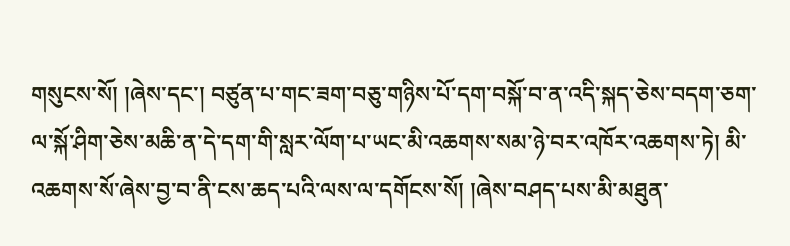གསུངས་སོ། །ཞེས་དང་། བཙུན་པ་གང་ཟག་བཅུ་གཉིས་པོ་དག་བསྐོ་བ་ན་འདི་སྐད་ཅེས་བདག་ཅག་ལ་སྐོ་ཤིག་ཅེས་མཆི་ན་དེ་དག་གི་སླར་ལོག་པ་ཡང་མི་འཆགས་སམ་ཉེ་བར་འཁོར་འཆགས་ཏེ། མི་འཆགས་སོ་ཞེས་བྱ་བ་ནི་ངས་ཆད་པའི་ལས་ལ་དགོངས་སོ། །ཞེས་བཤད་པས་མི་མཐུན་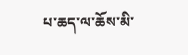པ་ཆད་ལ་ཆོས་མི་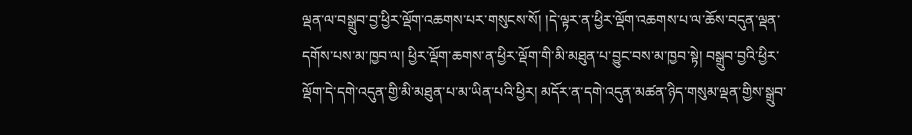ལྡན་ལ་བསྒྲུབ་བྱ་ཕྱིར་ལྡོག་འཆགས་པར་གསུངས་སོ། །དེ་ལྟར་ན་ཕྱིར་ལྡོག་འཆགས་པ་ལ་ཆོས་བདུན་ལྡན་དགོས་པས་མ་ཁྱབ་ལ། ཕྱིར་ལྡོག་ཆགས་ན་ཕྱིར་ལྡོག་གི་མི་མཐུན་པ་བྱུང་བས་མ་ཁྱབ་སྟེ། བསྒྲུབ་བྱའི་ཕྱིར་ལྡོག་དེ་དགེ་འདུན་གྱི་མི་མཐུན་པ་མ་ཡིན་པའི་ཕྱིར། མདོར་ན་དགེ་འདུན་མཚན་ཉིད་གསུམ་ལྡན་གྱིས་སྒྲུབ་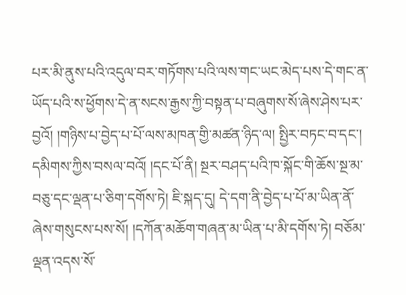པར་མི་ནུས་པའི་འདུལ་བར་གཏོགས་པའི་ལས་གང་ཡང་མེད་པས་དེ་གང་ན་ཡོད་པའི་ས་ཕྱོགས་དེ་ན་སངས་རྒྱས་ཀྱི་བསྟན་པ་བཞུགས་སོ་ཞེས་ཤེས་པར་བྱའོ། །གཉིས་པ་བྱེད་པ་པོ་ལས་མཁན་གྱི་མཚན་ཉིད་ལ། སྤྱིར་བཏང་བ་དང་། དམིགས་ཀྱིས་བསལ་བའོ། །དང་པོ་ནི། སྔར་བཤད་པའི་ཁ་སྐོང་གི་ཆོས་སྔ་མ་བཅུ་དང་ལྡན་པ་ཅིག་དགོས་ཏེ། ཇི་སྐད་དུ། དེ་དག་ནི་བྱེད་པ་པོ་མ་ཡིན་ནོ་ཞེས་གསུངས་པས་སོ། །དཀོན་མཆོག་གཞན་མ་ཡིན་པ་མི་དགོས་ཏེ། བཅོམ་ལྡན་འདས་སོ་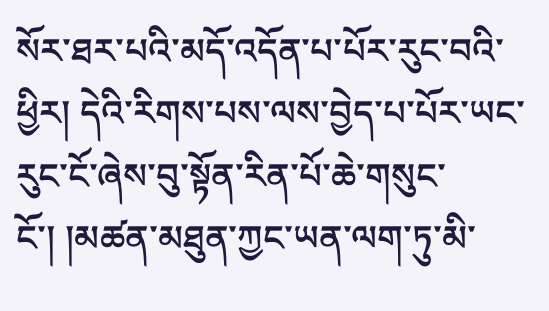སོར་ཐར་པའི་མདོ་འདོན་པ་པོར་རུང་བའི་ཕྱིར། དེའི་རིགས་པས་ལས་བྱེད་པ་པོར་ཡང་རུང་ངོ་ཞེས་བུ་སྟོན་རིན་པོ་ཆེ་གསུང་ངོ་། །མཚན་མཐུན་ཀྱང་ཡན་ལག་ཏུ་མི་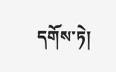དགོས་ཏེ།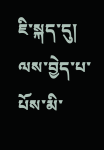ཇི་སྐད་དུ། ལས་བྱེད་པ་པོས་མི་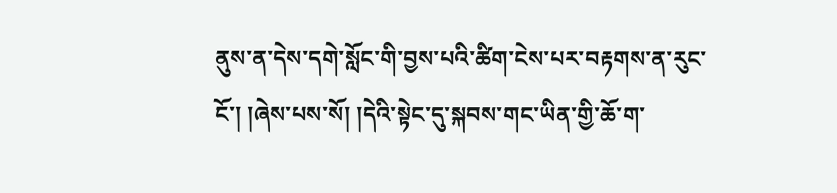ནུས་ན་དེས་དགེ་སློང་གི་བྱས་པའི་ཚིག་ངེས་པར་བརྟགས་ན་རུང་ངོ་། །ཞེས་པས་སོ། །དེའི་སྟེང་དུ་སྐབས་གང་ཡིན་གྱི་ཆོ་ག་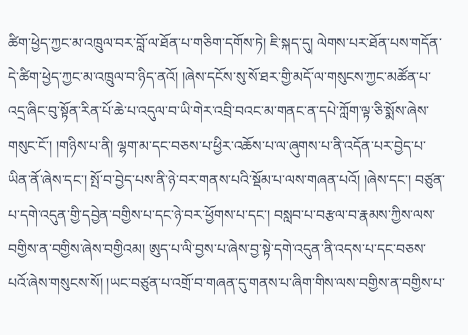ཚིག་ཕྱེད་ཀྱང་མ་འཁྲུལ་བར་བློ་ལ་ཐོན་པ་གཅིག་དགོས་ཏེ། ཇི་སྐད་དུ། ལེགས་པར་ཐོན་པས་གདོན་དེ་ཚིག་ཕྱེད་ཀྱང་མ་འཁྲུལ་བ་ཉིད་ནའོ། །ཞེས་དངོས་སུ་སོ་ཐར་གྱི་མདོ་ལ་གསུངས་ཀྱང་མཚོན་པ་འདྲ་ཞིང་བུ་སྟོན་རིན་པོ་ཆེ་པ་འདུལ་བ་ཡི་གེར་འབྲི་བའང་མ་གནང་ན་དཔེ་ཀློག་ལྟ་ཅི་སྨོས་ཞེས་གསུང་ངོ་། །གཉིས་པ་ནི། ལྷག་མ་དང་བཅས་པ་ཕྱིར་འཆོས་པ་ལ་ཞུགས་པ་ནི་འདོན་པར་བྱེད་པ་ཡིན་ནོ་ཞེས་དང་། སྤོ་བ་བྱེད་པས་ནི་ཉེ་བར་གནས་པའི་སྡོམ་པ་ལས་གཞན་པའོ། །ཞེས་དང་། བཙུན་པ་དགེ་འདུན་གྱི་དབྱེན་བགྱིས་པ་དང་ཉེ་བར་ཕྱོགས་པ་དང་། བསླབ་པ་བརྩལ་བ་རྣམས་ཀྱིས་ལས་བགྱིས་ན་བགྱིས་ཞེས་བགྱིའམ། ཨུད་པ་ལི་བྱས་པ་ཞེས་བྱ་སྟེ་དགེ་འདུན་ནི་འདས་པ་དང་བཅས་པའོ་ཞེས་གསུངས་སོ། །ཡང་བཙུན་པ་འགྲོ་བ་གཞན་དུ་གནས་པ་ཞིག་གིས་ལས་བགྱིས་ན་བགྱིས་པ་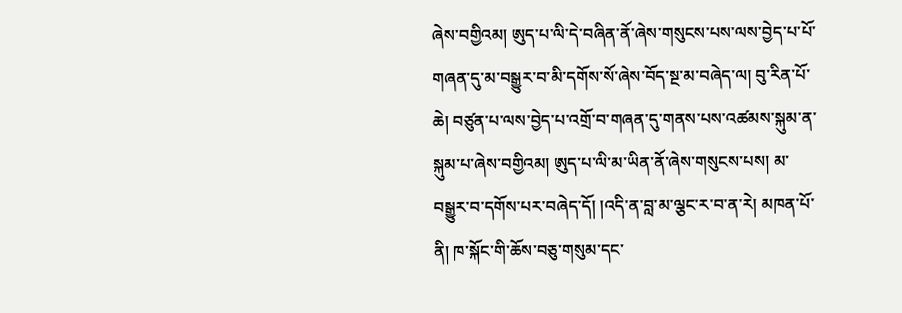ཞེས་བགྱིའམ། ཨུད་པ་ལི་དེ་བཞིན་ནོ་ཞེས་གསུངས་པས་ལས་བྱེད་པ་པོ་གཞན་དུ་མ་བསྒྱུར་བ་མི་དགོས་སོ་ཞེས་བོད་སྔ་མ་བཞེད་ལ། བུ་རིན་པོ་ཆེ། བཙུན་པ་ལས་བྱེད་པ་འགྲོ་བ་གཞན་དུ་གནས་པས་འཚམས་སྐུམ་ན་སྐུམ་པ་ཞེས་བགྱིའམ། ཨུད་པ་ལི་མ་ཡིན་ནོ་ཞེས་གསུངས་པས། མ་བསྒྱུར་བ་དགོས་པར་བཞེད་དོ། །འདི་ན་བླ་མ་ལྕང་ར་བ་ན་རེ། མཁན་པོ་ནི། ཁ་སྐོང་གི་ཆོས་བཅུ་གསུམ་དང་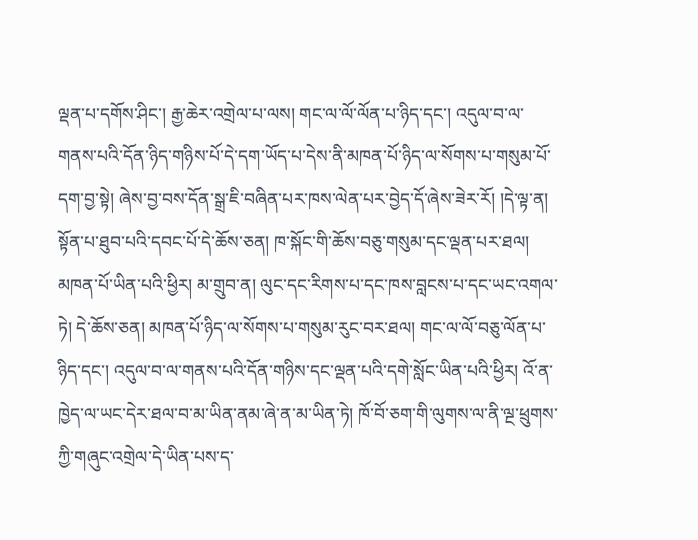ལྡན་པ་དགོས་ཤིང་། རྒྱ་ཆེར་འགྲེལ་པ་ལས། གང་ལ་ལོ་ལོན་པ་ཉིད་དང་། འདུལ་བ་ལ་གནས་པའི་དོན་ཉིད་གཉིས་པོ་དེ་དག་ཡོད་པ་དེས་ནི་མཁན་པོ་ཉིད་ལ་སོགས་པ་གསུམ་པོ་དག་བྱ་སྟེ། ཞེས་བྱ་བས་དོན་སྒྲ་ཇི་བཞིན་པར་ཁས་ལེན་པར་བྱེད་དོ་ཞེས་ཟེར་རོ། །དེ་ལྟ་ན། སྟོན་པ་ཐུབ་པའི་དབང་པོ་དེ་ཆོས་ཅན། ཁ་སྐོང་གི་ཆོས་བཅུ་གསུམ་དང་ལྡན་པར་ཐལ། མཁན་པོ་ཡིན་པའི་ཕྱིར། མ་གྲུབ་ན། ལུང་དང་རིགས་པ་དང་ཁས་བླངས་པ་དང་ཡང་འགལ་ཏེ། དེ་ཆོས་ཅན། མཁན་པོ་ཉིད་ལ་སོགས་པ་གསུམ་རུང་བར་ཐལ། གང་ལ་ལོ་བཅུ་ལོན་པ་ཉིད་དང་། འདུལ་བ་ལ་གནས་པའི་དོན་གཉིས་དང་ལྡན་པའི་དགེ་སློང་ཡིན་པའི་ཕྱིར། འོ་ན་ཁྱེད་ལ་ཡང་དེར་ཐལ་བ་མ་ཡིན་ནམ་ཞེ་ན་མ་ཡིན་ཏེ། ཁོ་བོ་ཅག་གི་ལུགས་ལ་ནི་ལྔ་ཕྲུགས་ཀྱི་གཞུང་འགྲེལ་དེ་ཡིན་པས་ད་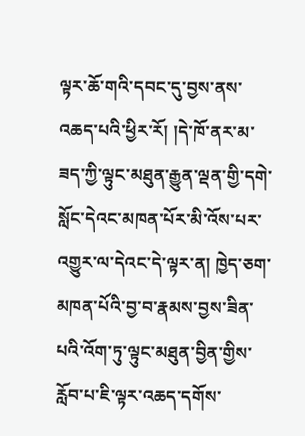ལྟར་ཆོ་གའི་དབང་དུ་བྱས་ནས་འཆད་པའི་ཕྱིར་རོ། །དེ་ཁོ་ནར་མ་ཟད་ཀྱི་ལྟུང་མཐུན་རྒྱུན་ལྡན་གྱི་དགེ་སློང་དེའང་མཁན་པོར་མི་འོས་པར་འགྱུར་ལ་དེའང་དེ་ལྟར་ན། ཁྱེད་ཅག་མཁན་པོའི་བྱ་བ་རྣམས་བྱས་ཟིན་པའི་འོག་ཏུ་ལྟུང་མཐུན་བྱིན་གྱིས་རློབ་པ་ཇི་ལྟར་འཆད་དགོས་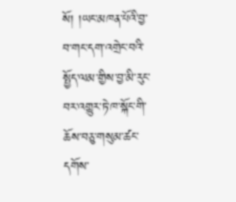སོ། །ཡང་མཁན་པོའི་བྱ་བ་གང་དག་འགྲེང་བའི་སྤྱོད་ལམ་གྱིས་བྱ་མི་རུང་བར་འགྱུར་ཏེ་ཁ་སྐོང་གི་ཆོས་བཅུ་གསུམ་ཚང་དགོས་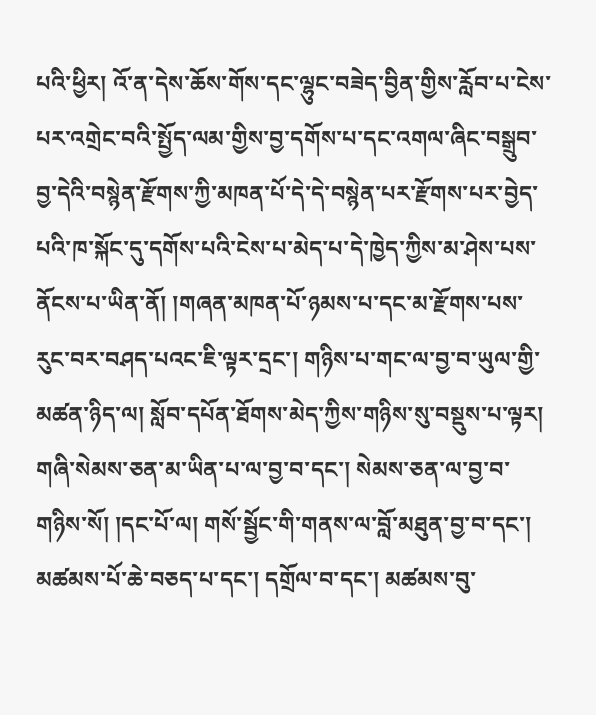པའི་ཕྱིར། འོ་ན་དེས་ཆོས་གོས་དང་ལྷུང་བཟེད་བྱིན་གྱིས་རློབ་པ་ངེས་པར་འགྲེང་བའི་སྤྱོད་ལམ་གྱིས་བྱ་དགོས་པ་དང་འགལ་ཞིང་བསྒྲུབ་བྱ་དེའི་བསྙེན་རྫོགས་ཀྱི་མཁན་པོ་དེ་དེ་བསྙེན་པར་རྫོགས་པར་བྱེད་པའི་ཁ་སྐོང་དུ་དགོས་པའི་ངེས་པ་མེད་པ་དེ་ཁྱེད་ཀྱིས་མ་ཤེས་པས་ནོངས་པ་ཡིན་ནོ། །གཞན་མཁན་པོ་ཉམས་པ་དང་མ་རྫོགས་པས་རུང་བར་བཤད་པའང་ཇི་ལྟར་དྲང་། གཉིས་པ་གང་ལ་བྱ་བ་ཡུལ་གྱི་མཚན་ཉིད་ལ། སློབ་དཔོན་ཐོགས་མེད་ཀྱིས་གཉིས་སུ་བསྡུས་པ་ལྟར། གཞི་སེམས་ཅན་མ་ཡིན་པ་ལ་བྱ་བ་དང་། སེམས་ཅན་ལ་བྱ་བ་གཉིས་སོ། །དང་པོ་ལ། གསོ་སྦྱོང་གི་གནས་ལ་བློ་མཐུན་བྱ་བ་དང་། མཚམས་པོ་ཆེ་བཅད་པ་དང་། དགྲོལ་བ་དང་། མཚམས་བུ་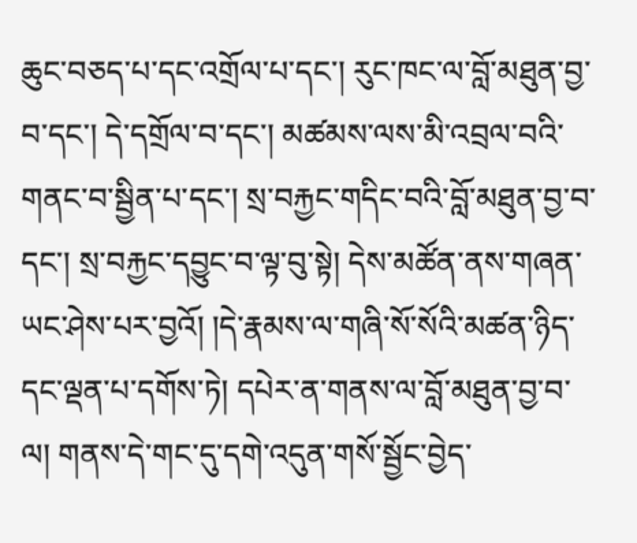ཆུང་བཅད་པ་དང་འགྲོལ་པ་དང་། རུང་ཁང་ལ་བློ་མཐུན་བྱ་བ་དང་། དེ་དགྲོལ་བ་དང་། མཚམས་ལས་མི་འབྲལ་བའི་གནང་བ་སྦྱིན་པ་དང་། སྲ་བརྐྱང་གདིང་བའི་བློ་མཐུན་བྱ་བ་དང་། སྲ་བརྐྱང་དབྱུང་བ་ལྟ་བུ་སྟེ། དེས་མཚོན་ནས་གཞན་ཡང་ཤེས་པར་བྱའོ། །དེ་རྣམས་ལ་གཞི་སོ་སོའི་མཚན་ཉིད་དང་ལྡན་པ་དགོས་ཏེ། དཔེར་ན་གནས་ལ་བློ་མཐུན་བྱ་བ་ལ། གནས་དེ་གང་དུ་དགེ་འདུན་གསོ་སྦྱོང་བྱེད་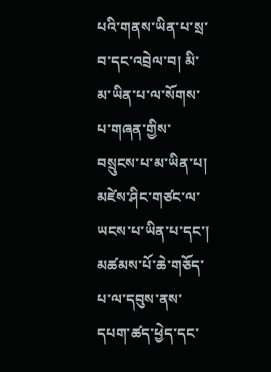པའི་གནས་ཡིན་པ་སྲ་བ་དང་འབྲེལ་བ། མི་མ་ཡིན་པ་ལ་སོགས་པ་གཞན་གྱིས་བསྲུངས་པ་མ་ཡིན་པ། མཛེས་ཤིང་གཙང་ལ་ཡངས་པ་ཡིན་པ་དང་། མཚམས་པོ་ཆེ་གཅོད་པ་ལ་དབུས་ནས་དཔག་ཚད་ཕྱེད་དང་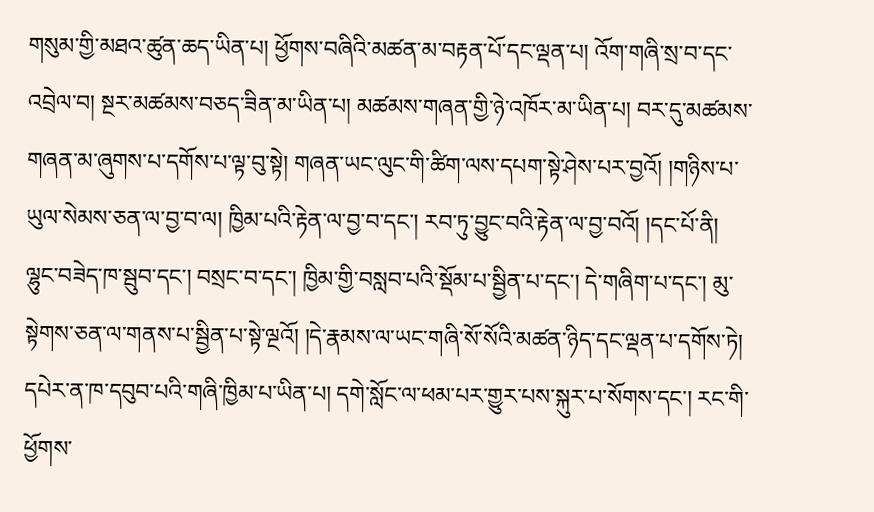གསུམ་གྱི་མཐའ་ཚུན་ཆད་ཡིན་པ། ཕྱོགས་བཞིའི་མཚན་མ་བརྟན་པོ་དང་ལྡན་པ། འོག་གཞི་སྲ་བ་དང་འབྲེལ་བ། སྔར་མཚམས་བཅད་ཟིན་མ་ཡིན་པ། མཚམས་གཞན་གྱི་ཉེ་འཁོར་མ་ཡིན་པ། བར་དུ་མཚམས་གཞན་མ་ཞུགས་པ་དགོས་པ་ལྟ་བུ་སྟེ། གཞན་ཡང་ལུང་གི་ཚིག་ལས་དཔག་སྟེ་ཤེས་པར་བྱའོ། །གཉིས་པ་ཡུལ་སེམས་ཅན་ལ་བྱ་བ་ལ། ཁྱིམ་པའི་རྟེན་ལ་བྱ་བ་དང་། རབ་ཏུ་བྱུང་བའི་རྟེན་ལ་བྱ་བའོ། །དང་པོ་ནི། ལྷུང་བཟེད་ཁ་སྦུབ་དང་། བསྲང་བ་དང་། ཁྱིམ་གྱི་བསླབ་པའི་སྡོམ་པ་སྦྱིན་པ་དང་། དེ་གཞིག་པ་དང་། མུ་སྟེགས་ཅན་ལ་གནས་པ་སྦྱིན་པ་སྟེ་ལྔའོ། །དེ་རྣམས་ལ་ཡང་གཞི་སོ་སོའི་མཚན་ཉིད་དང་ལྡན་པ་དགོས་ཏེ། དཔེར་ན་ཁ་དབུབ་པའི་གཞི་ཁྱིམ་པ་ཡིན་པ། དགེ་སློང་ལ་ཕམ་པར་གྱུར་པས་སྐུར་པ་སོགས་དང་། རང་གི་ཕྱོགས་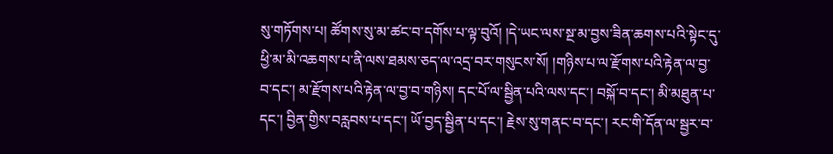སུ་གཏོགས་པ། ཚོགས་སུ་མ་ཚང་བ་དགོས་པ་ལྟ་བུའོ། །དེ་ཡང་ལས་སྔ་མ་བྱས་ཟིན་ཆགས་པའི་སྟེང་དུ་ཕྱི་མ་མི་འཆགས་པ་ནི་ལས་ཐམས་ཅད་ལ་འདྲ་བར་གསུངས་སོ། །གཉིས་པ་ལ་རྫོགས་པའི་རྟེན་ལ་བྱ་བ་དང་། མ་རྫོགས་པའི་རྟེན་ལ་བྱ་བ་གཉིས། དང་པོ་ལ་སྦྱིན་པའི་ལས་དང་། བསྐོ་བ་དང་། མི་མཐུན་པ་དང་། བྱིན་གྱིས་བརླབས་པ་དང་། ཡོ་བྱད་སྦྱིན་པ་དང་། རྗེས་སུ་གནང་བ་དང་། རང་གི་དོན་ལ་སྦྱར་བ་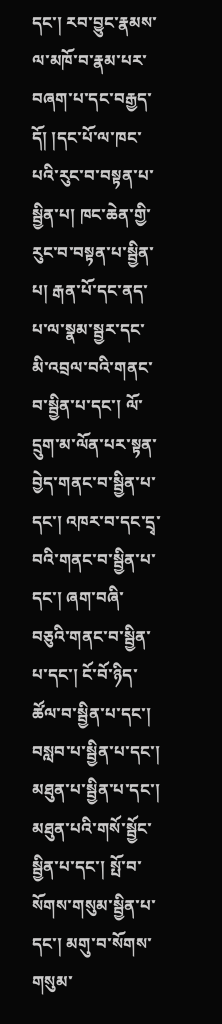དང་། རབ་བྱུང་རྣམས་ལ་མཁོ་བ་རྣམ་པར་བཞག་པ་དང་བརྒྱད་དོ། །དང་པོ་ལ་ཁང་པའི་རུང་བ་བསྟན་པ་སྦྱིན་པ། ཁང་ཆེན་གྱི་རུང་བ་བསྟན་པ་སྦྱིན་པ། རྒན་པོ་དང་ནད་པ་ལ་སྣམ་སྦྱར་དང་མི་འབྲལ་བའི་གནང་བ་སྦྱིན་པ་དང་། ལོ་དྲུག་མ་ལོན་པར་སྟན་བྱེད་གནང་བ་སྦྱིན་པ་དང་། འཁར་བ་དང་དྲྭ་བའི་གནང་བ་སྦྱིན་པ་དང་། ཞག་བཞི་བཅུའི་གནང་བ་སྦྱིན་པ་དང་། ངོ་བོ་ཉིད་ཚོལ་བ་སྦྱིན་པ་དང་། བསླབ་པ་སྦྱིན་པ་དང་། མཐུན་པ་སྦྱིན་པ་དང་། མཐུན་པའི་གསོ་སྦྱོང་སྦྱིན་པ་དང་། སྤོ་བ་སོགས་གསུམ་སྦྱིན་པ་དང་། མགུ་བ་སོགས་གསུམ་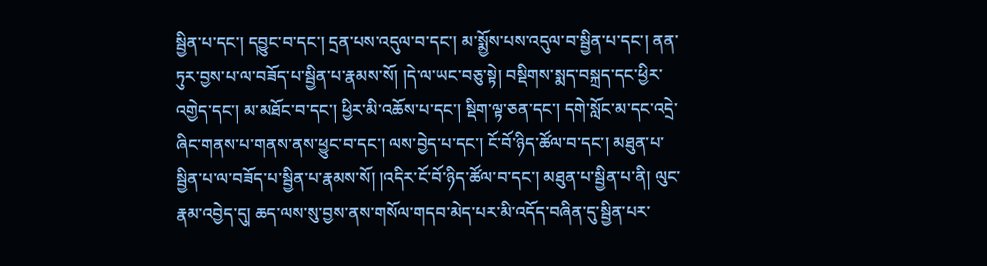སྦྱིན་པ་དང་། དབྱུང་བ་དང་། དྲན་པས་འདུལ་བ་དང་། མ་སྨྱོས་པས་འདུལ་བ་སྦྱིན་པ་དང་། ནན་ཏུར་བྱས་པ་ལ་བཟོད་པ་སྦྱིན་པ་རྣམས་སོ། །དེ་ལ་ཡང་བཅུ་སྟེ། བསྡིགས་སྨད་བསྐྲད་དང་ཕྱིར་འགྱེད་དང་། མ་མཐོང་བ་དང་། ཕྱིར་མི་འཆོས་པ་དང་། སྡིག་ལྟ་ཅན་དང་། དགེ་སློང་མ་དང་འདྲེ་ཞིང་གནས་པ་གནས་ནས་ཕྱུང་བ་དང་། ལས་བྱེད་པ་དང་། ངོ་བོ་ཉིད་ཚོལ་བ་དང་། མཐུན་པ་སྦྱིན་པ་ལ་བཟོད་པ་སྦྱིན་པ་རྣམས་སོ། །འདིར་ངོ་བོ་ཉིད་ཚོལ་བ་དང་། མཐུན་པ་སྦྱིན་པ་ནི། ལུང་རྣམ་འབྱེད་དུ། ཆད་ལས་སུ་བྱས་ནས་གསོལ་གདབ་མེད་པར་མི་འདོད་བཞིན་དུ་སྦྱིན་པར་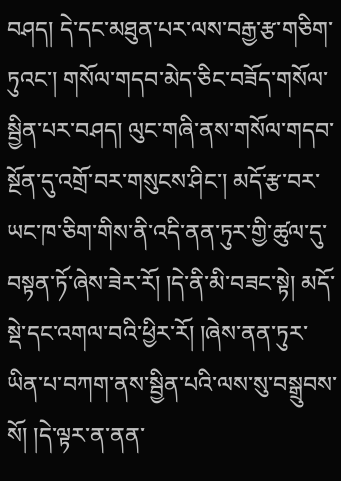བཤད། དེ་དང་མཐུན་པར་ལས་བརྒྱ་རྩ་གཅིག་ཏུའང་། གསོལ་གདབ་མེད་ཅིང་བཟོད་གསོལ་སྦྱིན་པར་བཤད། ལུང་གཞི་ནས་གསོལ་གདབ་སྔོན་དུ་འགྲོ་བར་གསུངས་ཤིང་། མདོ་རྩ་བར་ཡང་ཁ་ཅིག་གིས་ནི་འདི་ནན་ཏུར་གྱི་ཚུལ་དུ་བསྟན་ཏོ་ཞེས་ཟེར་རོ། །དེ་ནི་མི་བཟང་སྟེ། མདོ་སྡེ་དང་འགལ་བའི་ཕྱིར་རོ། །ཞེས་ནན་ཏུར་ཡིན་པ་བཀག་ནས་སྦྱིན་པའི་ལས་སུ་བསྒྲུབས་སོ། །དེ་ལྟར་ན་ནན་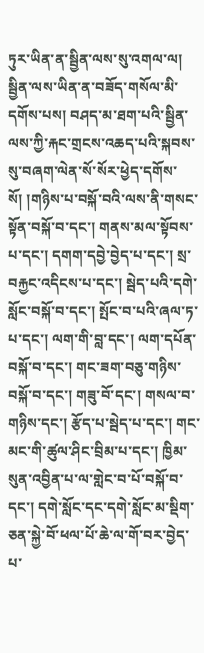ཏུར་ཡིན་ན་སྦྱིན་ལས་སུ་འགལ་ལ། སྦྱིན་ལས་ཡིན་ན་བཟོད་གསོལ་མི་དགོས་པས། བཤད་མ་ཐག་པའི་སྦྱིན་ལས་ཀྱི་རྐང་གྲངས་འཆད་པའི་སྐབས་སུ་བཞག་ལེན་སོ་སོར་ཕྱེད་དགོས་སོ། །གཉིས་པ་བསྐོ་བའི་ལས་ནི་གསང་སྟོན་བསྐོ་བ་དང་། གནས་མལ་སྟོབས་པ་དང་། དགག་དབྱེ་བྱེད་པ་དང་། སྲ་བརྐྱང་འདིངས་པ་དང་། སྦེད་པའི་དགེ་སློང་བསྐོ་བ་དང་། སྤོང་བ་པའི་ཞལ་ཏ་པ་དང་། ལག་གི་བླ་དང་། ལག་དཔོན་བསྐོ་བ་དང་། གང་ཟག་བཅུ་གཉིས་བསྐོ་བ་དང་། གཟུ་བོ་དང་། གསལ་བ་གཉིས་དང་། རྩོད་པ་སྦེད་པ་དང་། གང་མང་གི་ཚུལ་ཤིང་བྲིམ་པ་དང་། ཁྱིམ་སུན་འབྱིན་པ་ལ་གླེང་བ་པོ་བསྐོ་བ་དང་། དགེ་སློང་དང་དགེ་སློང་མ་སྡིག་ཅན་སྐྱེ་བོ་ཕལ་པོ་ཆེ་ལ་གོ་བར་བྱེད་པ་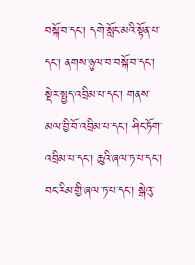བསྐོ་བ་དང་། དགེ་སློང་མའི་སྟོན་པ་དང་། ནགས་ཉུལ་བ་བསྐོ་བ་དང་། སྡེར་སྤྱད་འབྲིམ་པ་དང་། གནས་མལ་བྱི་བོ་འབྲིམ་པ་དང་། ཤིང་ཏོག་འབྲིམ་པ་དང་། ཆུའི་ཞལ་ཏ་པ་དང་། བང་རིམ་གྱི་ཞལ་ཏ་པ་དང་། སྒེའུ་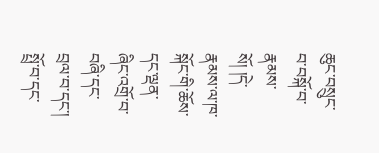ཆུང་བསྲུང་བ་བསྐོ་བ་རྣམས་སོ། །དེ་རྣམས་ལ་ཁ་སྐོང་གི་ཆོས་དང་ལྡན་ཞིང་འགྲོ་བ་བཞི་དང་བྲལ་བ་དང་། སྤྲོ་བ་དང་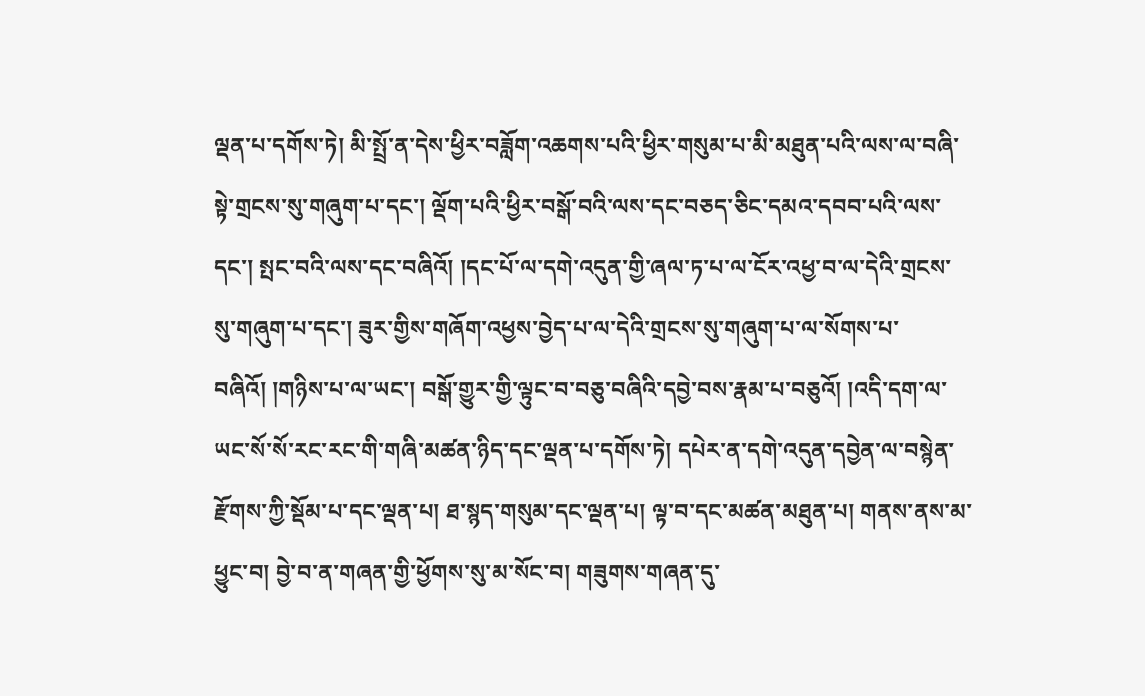ལྡན་པ་དགོས་ཏེ། མི་སྤྲོ་ན་དེས་ཕྱིར་བཟློག་འཆགས་པའི་ཕྱིར་གསུམ་པ་མི་མཐུན་པའི་ལས་ལ་བཞི་སྟེ་གྲངས་སུ་གཞུག་པ་དང་། ལྡོག་པའི་ཕྱིར་བསྒོ་བའི་ལས་དང་བཅད་ཅིང་དམའ་དབབ་པའི་ལས་དང་། སྤང་བའི་ལས་དང་བཞིའོ། །དང་པོ་ལ་དགེ་འདུན་གྱི་ཞལ་ཏ་པ་ལ་ངོར་འཕྱ་བ་ལ་དེའི་གྲངས་སུ་གཞུག་པ་དང་། ཟུར་གྱིས་གཞོག་འཕྱས་བྱེད་པ་ལ་དེའི་གྲངས་སུ་གཞུག་པ་ལ་སོགས་པ་བཞིའོ། །གཉིས་པ་ལ་ཡང་། བསྒོ་གྱུར་གྱི་ལྟུང་བ་བཅུ་བཞིའི་དབྱེ་བས་རྣམ་པ་བཅུའོ། །འདི་དག་ལ་ཡང་སོ་སོ་རང་རང་གི་གཞི་མཚན་ཉིད་དང་ལྡན་པ་དགོས་ཏེ། དཔེར་ན་དགེ་འདུན་དབྱེན་ལ་བསྙེན་རྫོགས་ཀྱི་སྡོམ་པ་དང་ལྡན་པ། ཐ་སྙད་གསུམ་དང་ལྡན་པ། ལྟ་བ་དང་མཚན་མཐུན་པ། གནས་ནས་མ་ཕྱུང་བ། བྱེ་བ་ན་གཞན་གྱི་ཕྱོགས་སུ་མ་སོང་བ། གཟུགས་གཞན་དུ་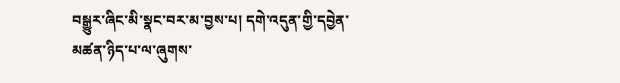བསྒྱུར་ཞིང་མི་སྣང་བར་མ་བྱས་པ། དགེ་འདུན་གྱི་དབྱེན་མཚན་ཉིད་པ་ལ་ཞུགས་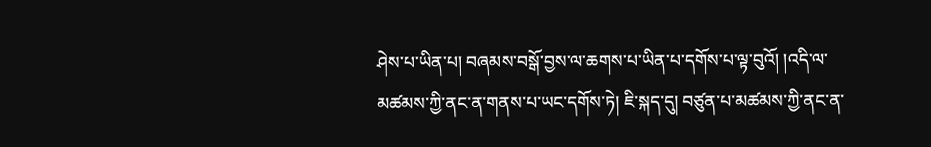ཤེས་པ་ཡིན་པ། བཞམས་བསྒོ་བྱས་ལ་ཆགས་པ་ཡིན་པ་དགོས་པ་ལྟ་བུའོ། །འདི་ལ་མཚམས་ཀྱི་ནང་ན་གནས་པ་ཡང་དགོས་ཏེ། ཇི་སྐད་དུ། བཙུན་པ་མཚམས་ཀྱི་ནང་ན་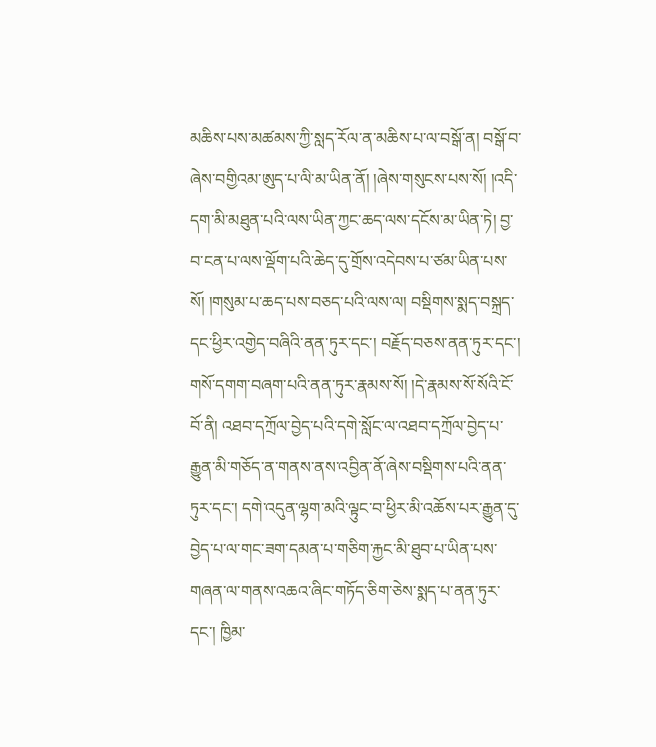མཆིས་པས་མཚམས་ཀྱི་སླད་རོལ་ན་མཆིས་པ་ལ་བསྒོ་ན། བསྒོ་བ་ཞེས་བགྱིའམ་ཨུད་པ་ལི་མ་ཡིན་ནོ། །ཞེས་གསུངས་པས་སོ། །འདི་དག་མི་མཐུན་པའི་ལས་ཡིན་ཀྱང་ཆད་ལས་དངོས་མ་ཡིན་ཏེ། བྱ་བ་ངན་པ་ལས་ལྡོག་པའི་ཆེད་དུ་གྲོས་འདེབས་པ་ཙམ་ཡིན་པས་སོ། །གསུམ་པ་ཆད་པས་བཅད་པའི་ལས་ལ། བསྡིགས་སྨད་བསྐྲད་དང་ཕྱིར་འགྱེད་བཞིའི་ནན་ཏུར་དང་། བརྗོད་བཅས་ནན་ཏུར་དང་། གསོ་དགག་བཞག་པའི་ནན་ཏུར་རྣམས་སོ། །དེ་རྣམས་སོ་སོའི་ངོ་བོ་ནི། འཐབ་དཀྲོལ་བྱེད་པའི་དགེ་སློང་ལ་འཐབ་དཀྲོལ་བྱེད་པ་རྒྱུན་མི་གཅོད་ན་གནས་ནས་འབྱིན་ནོ་ཞེས་བསྡིགས་པའི་ནན་ཏུར་དང་། དགེ་འདུན་ལྷག་མའི་ལྟུང་བ་ཕྱིར་མི་འཆོས་པར་རྒྱུན་དུ་བྱེད་པ་ལ་གང་ཟག་དམན་པ་གཅིག་རྐྱང་མི་ཐུབ་པ་ཡིན་པས་གཞན་ལ་གནས་འཆའ་ཞིང་གཏོད་ཅིག་ཅེས་སྨད་པ་ནན་ཏུར་དང་། ཁྱིམ་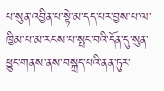པ་སུན་འབྱིན་པ་སྟེ་མ་དད་པར་བྱས་པ་ལ་ཁྱིམ་པ་མ་རངས་པ་སྤང་བའི་དོན་དུ་སུན་ཕྱུང་གནས་ནས་བསྐྲད་པའི་ནན་ཏུར་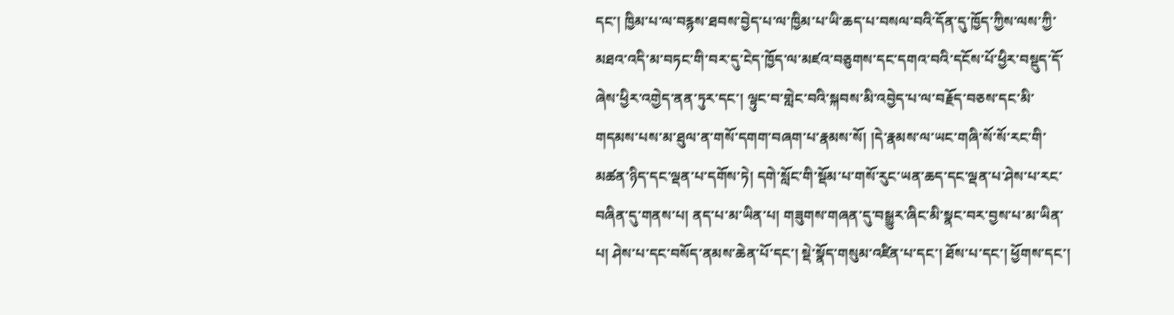དང་། ཁྱིམ་པ་ལ་བརྙས་ཐབས་བྱེད་པ་ལ་ཁྱིམ་པ་ཡི་ཆད་པ་བསལ་བའི་དོན་དུ་ཁྱོད་ཀྱིས་ལས་ཀྱི་མཐའ་འདི་མ་བཏང་གི་བར་དུ་ངེད་ཁྱོད་ལ་མཛའ་བཅུགས་དང་དགའ་བའི་དངོས་པོ་ཕྱིར་བསྡུད་དོ་ཞེས་ཕྱིར་འགྱེད་ནན་ཏུར་དང་། ལྟུང་བ་གླེང་བའི་སྐབས་མི་འབྱེད་པ་ལ་བརྗོད་བཅས་དང་མི་གདམས་པས་མ་ཐུལ་ན་གསོ་དགག་བཞག་པ་རྣམས་སོ། །དེ་རྣམས་ལ་ཡང་གཞི་སོ་སོ་རང་གི་མཚན་ཉིད་དང་ལྡན་པ་དགོས་ཏེ། དགེ་སློང་གི་སྡོམ་པ་གསོ་རུང་ཡན་ཆད་དང་ལྡན་པ་ཤེས་པ་རང་བཞིན་དུ་གནས་པ། ནད་པ་མ་ཡིན་པ། གཟུགས་གཞན་དུ་བསྒྱུར་ཞིང་མི་སྣང་བར་བྱས་པ་མ་ཡིན་པ། ཤེས་པ་དང་བསོད་ནམས་ཆེན་པོ་དང་། སྡེ་སྣོད་གསུམ་འཛིན་པ་དང་། ཐོས་པ་དང་། ཕྱོགས་དང་།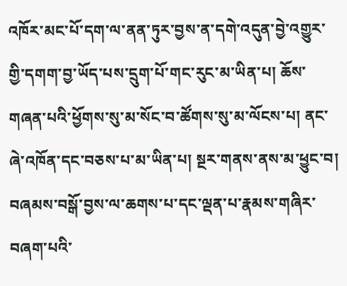འཁོར་མང་པོ་དག་ལ་ནན་ཏུར་བྱས་ན་དགེ་འདུན་བྱེ་འགྱུར་གྱི་དགག་བྱ་ཡོད་པས་དྲུག་པོ་གང་རུང་མ་ཡིན་པ། ཆོས་གཞན་པའི་ཕྱོགས་སུ་མ་སོང་བ་ཚོགས་སུ་མ་ལོངས་པ། ནང་ཞེ་འཁོན་དང་བཅས་པ་མ་ཡིན་པ། སྔར་གནས་ནས་མ་ཕྱུང་བ། བཞམས་བསྒོ་བྱས་ལ་ཆགས་པ་དང་ལྡན་པ་རྣམས་གཞིར་བཞག་པའི་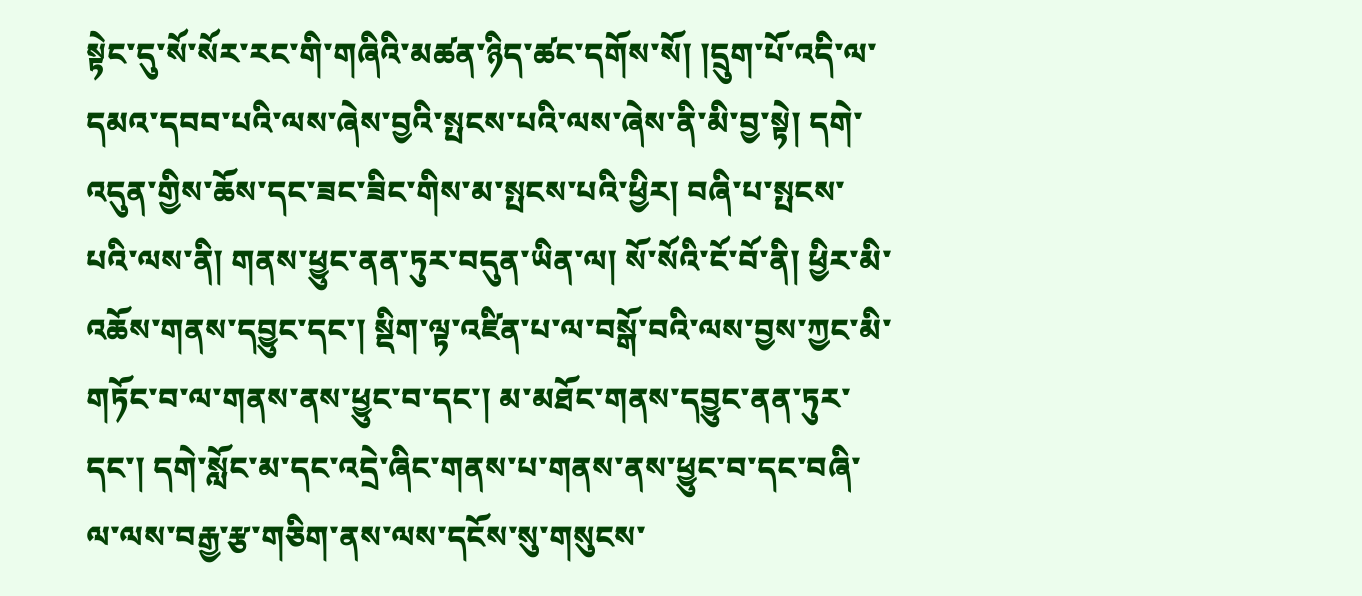སྟེང་དུ་སོ་སོར་རང་གི་གཞིའི་མཚན་ཉིད་ཚང་དགོས་སོ། །དྲུག་པོ་འདི་ལ་དམའ་དབབ་པའི་ལས་ཞེས་བྱའི་སྤངས་པའི་ལས་ཞེས་ནི་མི་བྱ་སྟེ། དགེ་འདུན་གྱིས་ཆོས་དང་ཟང་ཟིང་གིས་མ་སྤངས་པའི་ཕྱིར། བཞི་པ་སྤངས་པའི་ལས་ནི། གནས་ཕྱུང་ནན་ཏུར་བདུན་ཡིན་ལ། སོ་སོའི་ངོ་བོ་ནི། ཕྱིར་མི་འཆོས་གནས་དབྱུང་དང་། སྡིག་ལྟ་འཛིན་པ་ལ་བསྒོ་བའི་ལས་བྱས་ཀྱང་མི་གཏོང་བ་ལ་གནས་ནས་ཕྱུང་བ་དང་། མ་མཐོང་གནས་དབྱུང་ནན་ཏུར་དང་། དགེ་སློང་མ་དང་འདྲེ་ཞིང་གནས་པ་གནས་ནས་ཕྱུང་བ་དང་བཞི་ལ་ལས་བརྒྱ་རྩ་གཅིག་ནས་ལས་དངོས་སུ་གསུངས་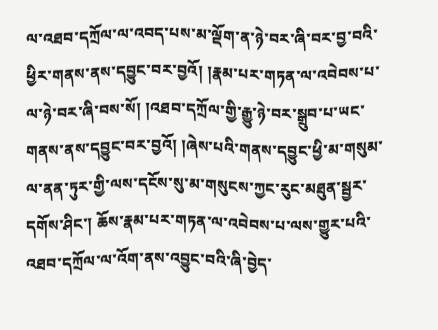ལ་འཐབ་དཀྲོལ་ལ་འབད་པས་མ་ལྡོག་ན་ཉེ་བར་ཞི་བར་བྱ་བའི་ཕྱིར་གནས་ནས་དབྱུང་བར་བྱའོ། །རྣམ་པར་གཏན་ལ་འབེབས་པ་ལ་ཉེ་བར་ཞི་བས་སོ། །འཐབ་དཀྲོལ་གྱི་རྒྱུ་ཉེ་བར་སྒྲུབ་པ་ཡང་གནས་ནས་དབྱུང་བར་བྱའོ། །ཞེས་པའི་གནས་དབྱུང་ཕྱི་མ་གསུམ་ལ་ནན་ཏུར་གྱི་ལས་དངོས་སུ་མ་གསུངས་ཀྱང་རུང་མཐུན་སྦྱར་དགོས་ཤིང་། ཆོས་རྣམ་པར་གཏན་ལ་འབེབས་པ་ལས་གྱུར་པའི་འཐབ་དཀྲོལ་ལ་འོག་ནས་འབྱུང་བའི་ཞི་བྱེད་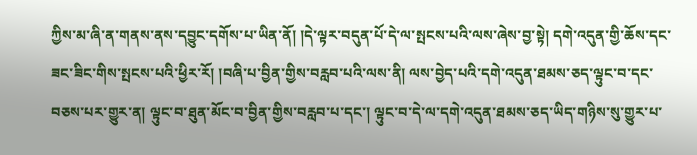ཀྱིས་མ་ཞི་ན་གནས་ནས་དབྱུང་དགོས་པ་ཡིན་ནོ། །དེ་ལྟར་བདུན་པོ་དེ་ལ་སྤངས་པའི་ལས་ཞེས་བྱ་སྟེ། དགེ་འདུན་གྱི་ཆོས་དང་ཟང་ཟིང་གིས་སྤངས་པའི་ཕྱིར་རོ། །བཞི་པ་བྱིན་གྱིས་བརླབ་པའི་ལས་ནི། ལས་བྱེད་པའི་དགེ་འདུན་ཐམས་ཅད་ལྟུང་བ་དང་བཅས་པར་གྱུར་ན། ལྟུང་བ་ཐུན་མོང་བ་བྱིན་གྱིས་བརླབ་པ་དང་། ལྟུང་བ་དེ་ལ་དགེ་འདུན་ཐམས་ཅད་ཡིད་གཉིས་སུ་གྱུར་པ་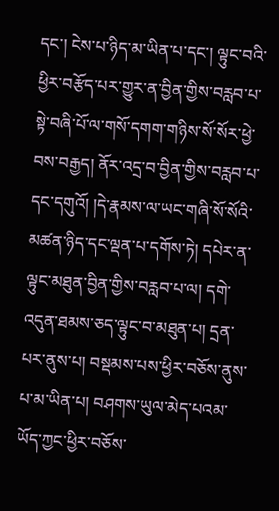དང་། ངེས་པ་ཉིད་མ་ཡིན་པ་དང་། ལྟུང་བའི་ཕྱིར་བརྩོད་པར་གྱུར་ན་བྱིན་གྱིས་བརླབ་པ་སྟེ་བཞི་པོ་ལ་གསོ་དགག་གཉིས་སོ་སོར་ཕྱེ་བས་བརྒྱད། ནོར་འདྲ་བ་བྱིན་གྱིས་བརླབ་པ་དང་དགུའོ། །དེ་རྣམས་ལ་ཡང་གཞི་སོ་སོའི་མཚན་ཉིད་དང་ལྡན་པ་དགོས་ཏེ། དཔེར་ན་ལྟུང་མཐུན་བྱིན་གྱིས་བརླབ་པ་ལ། དགེ་འདུན་ཐམས་ཅད་ལྟུང་བ་མཐུན་པ། དྲན་པར་ནུས་པ། བསྡམས་པས་ཕྱིར་བཅོས་ནུས་པ་མ་ཡིན་པ། བཤགས་ཡུལ་མེད་པའམ་ཡོད་ཀྱང་ཕྱིར་བཅོས་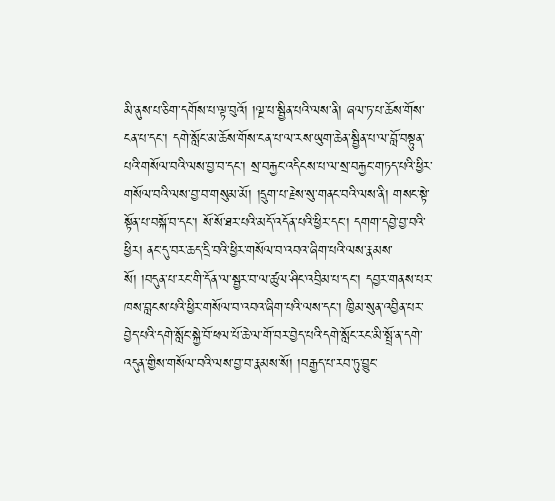མི་ནུས་པ་ཅིག་དགོས་པ་ལྟ་བུའོ། །ལྔ་པ་སྦྱིན་པའི་ལས་ནི། ཞལ་ཏ་པ་ཆོས་གོས་ངན་པ་དང་། དགེ་སློང་མ་ཆོས་གོས་ངན་པ་ལ་རས་ཡུག་ཆེན་སྦྱིན་པ་ལ་བློ་བསྟུན་པའི་གསོལ་བའི་ལས་བྱ་བ་དང་། སྲ་བརྐྱང་འདིངས་པ་ལ་སྲ་བརྐྱང་གཏད་པའི་ཕྱིར་གསོལ་བའི་ལས་བྱ་བ་གསུམ་མོ། །དྲུག་པ་རྗེས་སུ་གནང་བའི་ལས་ནི། གསང་སྟེ་སྟོན་པ་བསྐོ་བ་དང་། སོ་སོ་ཐར་པའི་མདོ་འདོན་པའི་ཕྱིར་དང་། དགག་དབྱེ་བྱ་བའི་ཕྱིར། ནང་དུ་བར་ཆད་དྲི་བའི་ཕྱིར་གསོལ་བ་འབའ་ཞིག་པའི་ལས་རྣམས་སོ། །བདུན་པ་རང་གི་དོན་ལ་སྦྱར་བ་ལ་ཚུལ་ཤིང་འབྲིམ་པ་དང་། དབྱར་གནས་པར་ཁས་བླངས་པའི་ཕྱིར་གསོལ་བ་འབའ་ཞིག་པའི་ལས་དང་། ཁྱིམ་སུན་འབྱིན་པར་བྱེད་པའི་དགེ་སློང་སྐྱེ་བོ་ཕལ་པོ་ཆེ་ལ་གོ་བར་བྱེད་པའི་དགེ་སློང་རང་མི་སྤྲོ་ན་དགེ་འདུན་གྱིས་གསོལ་བའི་ལས་བྱ་བ་རྣམས་སོ། །བརྒྱད་པ་རབ་ཏུ་བྱུང་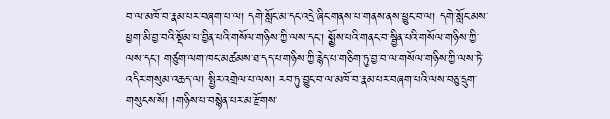བ་ལ་མཁོ་བ་རྣམ་པར་བཞག་པ་ལ། དགེ་སློང་མ་དང་འདྲེ་ཞིང་གནས་པ་གནས་ནས་ཕྱུང་བ་ལ། དགེ་སློང་མས་ཕྱག་མི་བྱ་བའི་སྡོམ་པ་བྱིན་པའི་གསོལ་གཉིས་ཀྱི་ལས་དང་། སྨྱོས་པའི་གནང་བ་སྦྱིན་པའི་གསོལ་གཉིས་ཀྱི་ལས་དང་། གཙུག་ལག་ཁང་མཚམས་ཐ་དད་པ་གཉིས་ཀྱི་རྙེད་པ་གཅིག་ཏུ་བྱ་བ་ལ་གསོལ་གཉིས་ཀྱི་ལས་ཏེ་འདིར་གསུམ་འཆད་ལ། སྤྱིར་འགྲེལ་པ་ལས། རབ་ཏུ་བྱུང་བ་ལ་མཁོ་བ་རྣམ་པར་བཞག་པའི་ལས་བཅུ་དྲུག་གསུངས་སོ། །གཉིས་པ་བསྙེན་པར་མ་རྫོགས་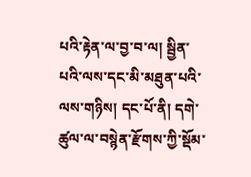པའི་རྟེན་ལ་བྱ་བ་ལ། སྦྱིན་པའི་ལས་དང་མི་མཐུན་པའི་ལས་གཉིས། དང་པོ་ནི། དགེ་ཚུལ་ལ་བསྙེན་རྫོགས་ཀྱི་སྡོམ་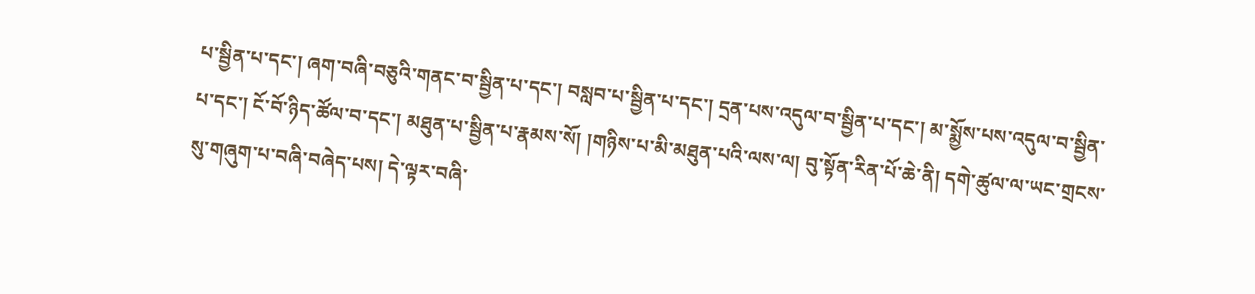པ་སྦྱིན་པ་དང་། ཞག་བཞི་བཅུའི་གནང་བ་སྦྱིན་པ་དང་། བསླབ་པ་སྦྱིན་པ་དང་། དྲན་པས་འདུལ་བ་སྦྱིན་པ་དང་། མ་སྨྱོས་པས་འདུལ་བ་སྦྱིན་པ་དང་། ངོ་བོ་ཉིད་ཚོལ་བ་དང་། མཐུན་པ་སྦྱིན་པ་རྣམས་སོ། །གཉིས་པ་མི་མཐུན་པའི་ལས་ལ། བུ་སྟོན་རིན་པོ་ཆེ་ནི། དགེ་ཚུལ་ལ་ཡང་གྲངས་སུ་གཞུག་པ་བཞི་བཞེད་པས། དེ་ལྟར་བཞི་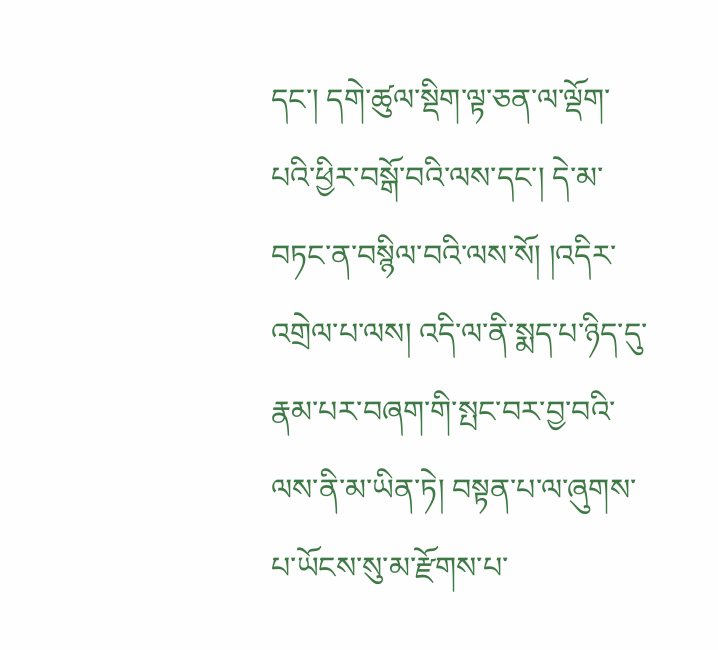དང་། དགེ་ཚུལ་སྡིག་ལྟ་ཅན་ལ་ལྡོག་པའི་ཕྱིར་བསྒོ་བའི་ལས་དང་། དེ་མ་བཏང་ན་བསྙིལ་བའི་ལས་སོ། །འདིར་འགྲེལ་པ་ལས། འདི་ལ་ནི་སྨད་པ་ཉིད་དུ་རྣམ་པར་བཞག་གི་སྤང་བར་བྱ་བའི་ལས་ནི་མ་ཡིན་ཏེ། བསྟན་པ་ལ་ཞུགས་པ་ཡོངས་སུ་མ་རྫོགས་པ་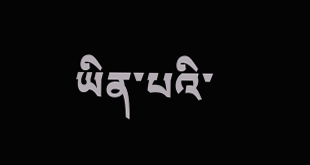ཡིན་པའི་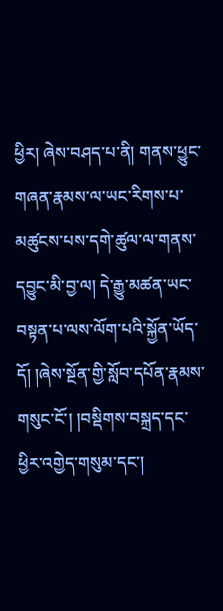ཕྱིར། ཞེས་བཤད་པ་ནི། གནས་ཕྱུང་གཞན་རྣམས་ལ་ཡང་རིགས་པ་མཚུངས་པས་དགེ་ཚུལ་ལ་གནས་དབྱུང་མི་བྱ་ལ། དེ་རྒྱུ་མཚན་ཡང་བསྟན་པ་ལས་ལོག་པའི་སྐྱོན་ཡོད་དོ། །ཞེས་སྔོན་གྱི་སློབ་དཔོན་རྣམས་གསུང་ངོ་། །བསྡིགས་བསྐྲད་དང་ཕྱིར་འགྱེད་གསུམ་དང་།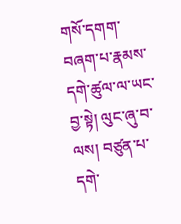གསོ་དགག་བཞག་པ་རྣམས་དགེ་ཚུལ་ལ་ཡང་བྱ་སྟེ། ལུང་ཞུ་བ་ལས། བཙུན་པ་དགེ་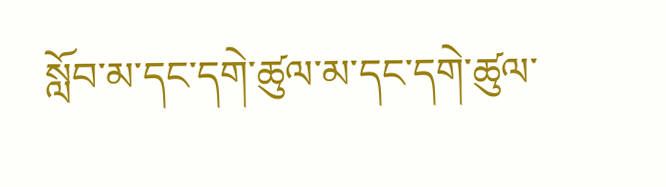སློབ་མ་དང་དགེ་ཚུལ་མ་དང་དགེ་ཚུལ་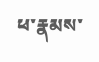ཕ་རྣམས་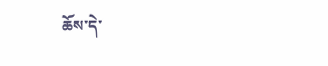ཆོས་དེ་